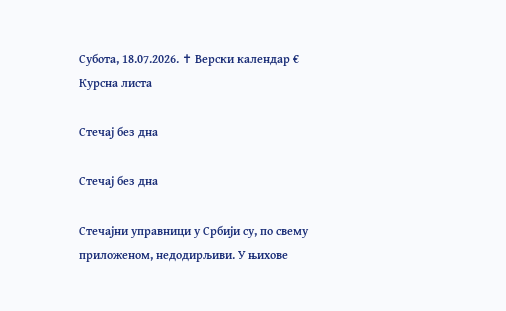Субота, 18.07.2026. ✝ Верски календар € Курсна листа

Стечај без дна

Стечај без дна

Стечајни управници у Србији су, по свему приложеном, недодирљиви. У њихове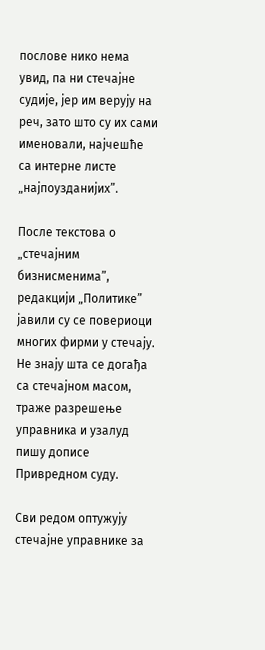послове нико нема увид, па ни стечајне судије, јер им верују на реч, зато што су их сами именовали, најчешће са интерне листе „најпоузданијих”.

После текстова о „стечајним бизнисменима”, редакцији „Политике” јавили су се повериоци многих фирми у стечају. Не знају шта се догађа са стечајном масом, траже разрешење управника и узалуд пишу дописе Привредном суду.

Сви редом оптужују стечајне управнике за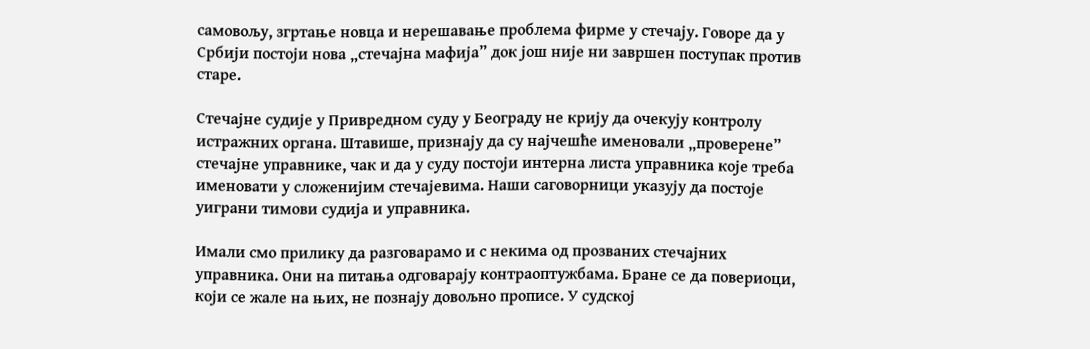самовољу, згртање новца и нерешавање проблема фирме у стечају. Говоре да у Србији постоји нова „стечајна мафија” док још није ни завршен поступак против старе.

Стечајне судије у Привредном суду у Београду не крију да очекују контролу истражних органа. Штавише, признају да су најчешће именовали „проверене” стечајне управнике, чак и да у суду постоји интерна листа управника које треба именовати у сложенијим стечајевима. Наши саговорници указују да постоје уиграни тимови судија и управника.

Имали смо прилику да разговарамо и с некима од прозваних стечајних управника. Они на питања одговарају контраоптужбама. Бране се да повериоци, који се жале на њих, не познају довољно прописе. У судској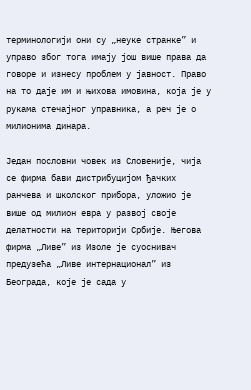терминологији они су „неуке странке” и управо због тога имају још више права да говоре и изнесу проблем у јавност. Право на то даје им и њихова имовина, која је у рукама стечајног управника, а реч је о милионима динара.

Један пословни човек из Словеније, чија се фирма бави дистрибуцијом ђачких ранчева и школског прибора, уложио је више од милион евра у развој своје делатности на територији Србије. Његова фирма „Ливе” из Изоле је суоснивач предузећа „Ливе интернационал” из Београда, које је сада у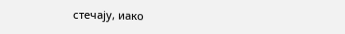стечају, иако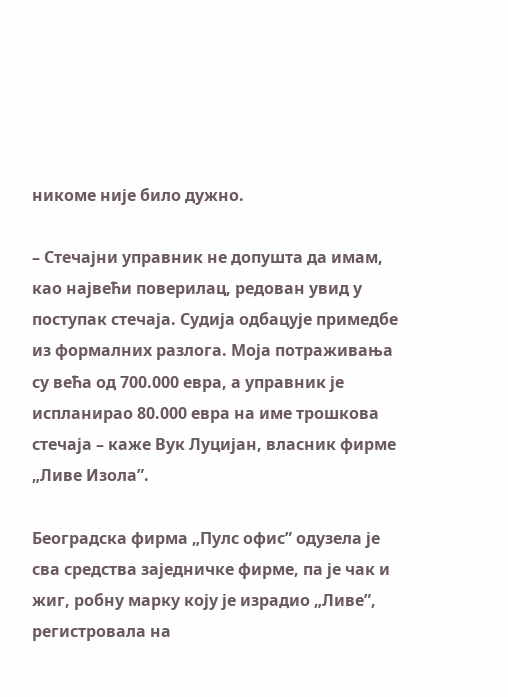никоме није било дужно.

– Стечајни управник не допушта да имам, као највећи поверилац, редован увид у поступак стечаја. Судија одбацује примедбе из формалних разлога. Моја потраживања су већа од 700.000 евра, а управник је испланирао 80.000 евра на име трошкова стечаја – каже Вук Луцијан, власник фирме „Ливе Изола”.

Београдска фирма „Пулс офис” одузела је сва средства заједничке фирме, па је чак и жиг, робну марку коју је израдио „Ливе”, регистровала на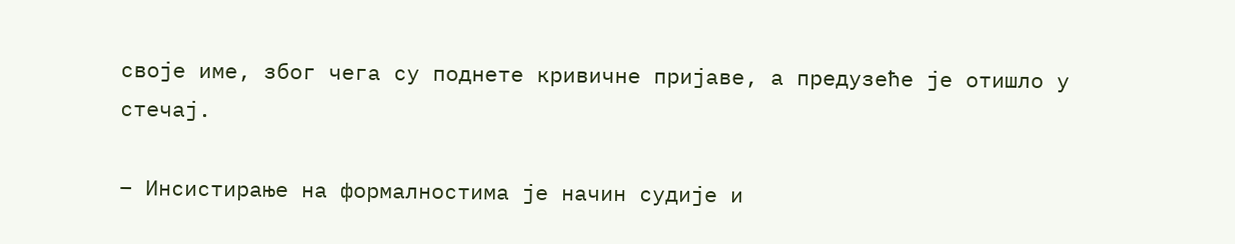своје име, због чега су поднете кривичне пријаве, а предузеће је отишло у стечај.

– Инсистирање на формалностима је начин судије и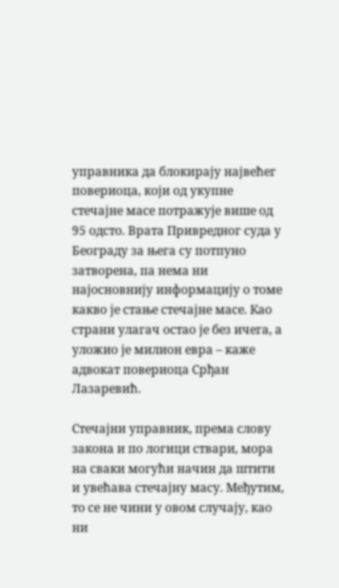управника да блокирају највећег повериоца, који од укупне стечајне масе потражује више од 95 одсто. Врата Привредног суда у Београду за њега су потпуно затворена, па нема ни најосновнију информацију о томе какво је стање стечајне масе. Као страни улагач остао је без ичега, а уложио је милион евра – каже адвокат повериоца Срђан Лазаревић.

Стечајни управник, према слову закона и по логици ствари, мора на сваки могући начин да штити и увећава стечајну масу. Међутим, то се не чини у овом случају, као ни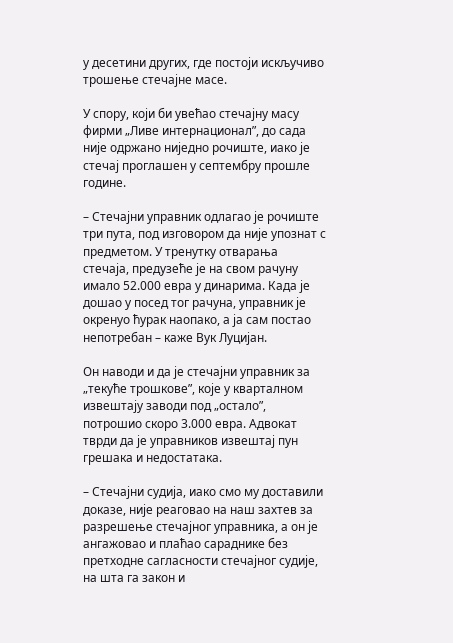у десетини других, где постоји искључиво трошење стечајне масе.

У спору, који би увећао стечајну масу фирми „Ливе интернационал”, до сада није одржано ниједно рочиште, иако је стечај проглашен у септембру прошле године.

– Стечајни управник одлагао је рочиште три пута, под изговором да није упознат с предметом. У тренутку отварања стечаја, предузеће је на свом рачуну имало 52.000 евра у динарима. Када је дошао у посед тог рачуна, управник је окренуо ћурак наопако, а ја сам постао непотребан – каже Вук Луцијан.

Он наводи и да је стечајни управник за „текуће трошкове”, које у кварталном извештају заводи под „остало”, потрошио скоро 3.000 евра. Адвокат тврди да је управников извештај пун грешака и недостатака.

– Стечајни судија, иако смо му доставили доказе, није реаговао на наш захтев за разрешење стечајног управника, а он је ангажовао и плаћао сараднике без претходне сагласности стечајног судије, на шта га закон и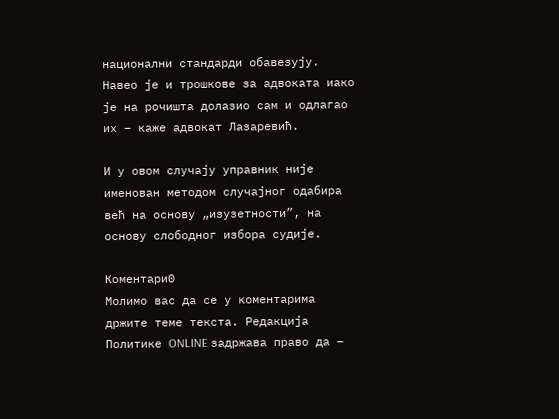национални стандарди обавезују. Навео је и трошкове за адвоката иако је на рочишта долазио сам и одлагао их – каже адвокат Лазаревић.

И у овом случају управник није именован методом случајног одабира већ на основу „изузетности”, на основу слободног избора судије.

Коментари0
Молимо вас да се у коментарима држите теме текста. Редакција Политике ONLINE задржава право да –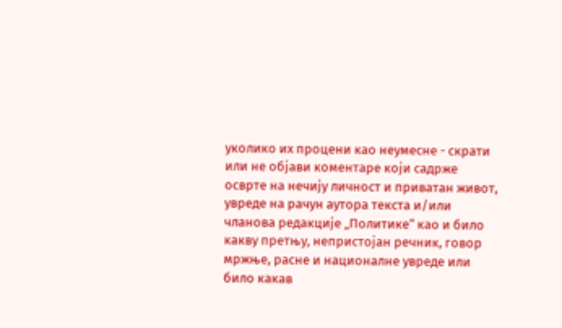уколико их процени као неумесне - скрати или не објави коментаре који садрже осврте на нечију личност и приватан живот, увреде на рачун аутора текста и/или чланова редакције „Политике“ као и било какву претњу, непристојан речник, говор мржње, расне и националне увреде или било какав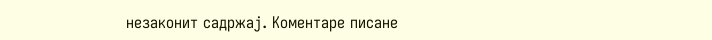незаконит садржај. Коментаре писане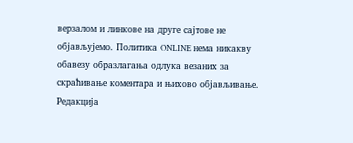верзалом и линкове на друге сајтове не објављујемо. Политика ONLINE нема никакву обавезу образлагања одлука везаних за скраћивање коментара и њихово објављивање. Редакција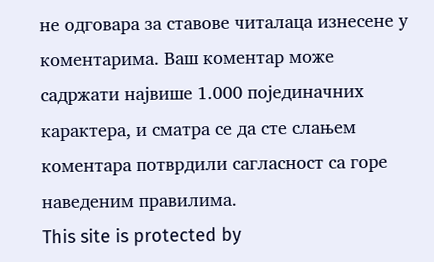не одговара за ставове читалаца изнесене у коментарима. Ваш коментар може садржати највише 1.000 појединачних карактера, и сматра се да сте слањем коментара потврдили сагласност са горе наведеним правилима.
This site is protected by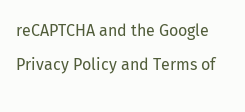reCAPTCHA and the Google Privacy Policy and Terms of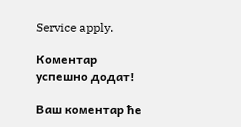Service apply.

Комeнтар успeшно додат!

Ваш комeнтар ћe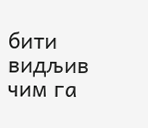бити видљив чим га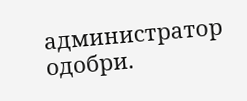администратор одобри.